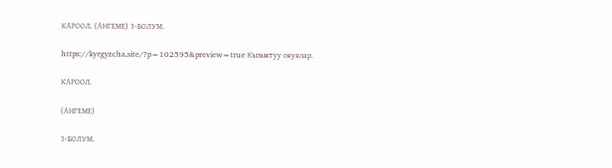КАРООЛ. (АНГЕМЕ) 3-БОЛУМ.

https://kyrgyzcha.site/?p=102595&preview=true Кызыктуу окуялар.

КАРООЛ.

(АНГЕМЕ)

3-БОЛУМ.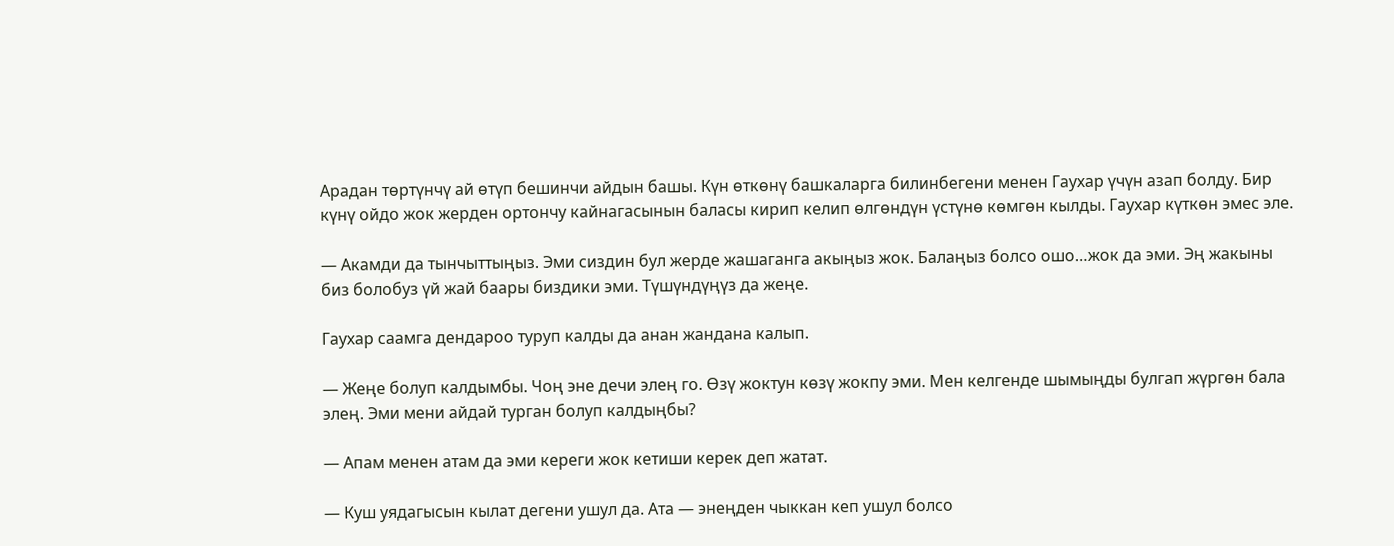Арадан төртүнчү ай өтүп бешинчи айдын башы. Күн өткөнү башкаларга билинбегени менен Гаухар үчүн азап болду. Бир күнү ойдо жок жерден ортончу кайнагасынын баласы кирип келип өлгөндүн үстүнө көмгөн кылды. Гаухар күткөн эмес эле.

— Акамди да тынчыттыңыз. Эми сиздин бул жерде жашаганга акыңыз жок. Балаңыз болсо ошо…жок да эми. Эң жакыны биз болобуз үй жай баары биздики эми. Түшүндүңүз да жеңе.

Гаухар саамга дендароо туруп калды да анан жандана калып.

— Жеңе болуп калдымбы. Чоң эне дечи элең го. Өзү жоктун көзү жокпу эми. Мен келгенде шымыңды булгап жүргөн бала элең. Эми мени айдай турган болуп калдыңбы?

— Апам менен атам да эми кереги жок кетиши керек деп жатат.

— Куш уядагысын кылат дегени ушул да. Ата — энеңден чыккан кеп ушул болсо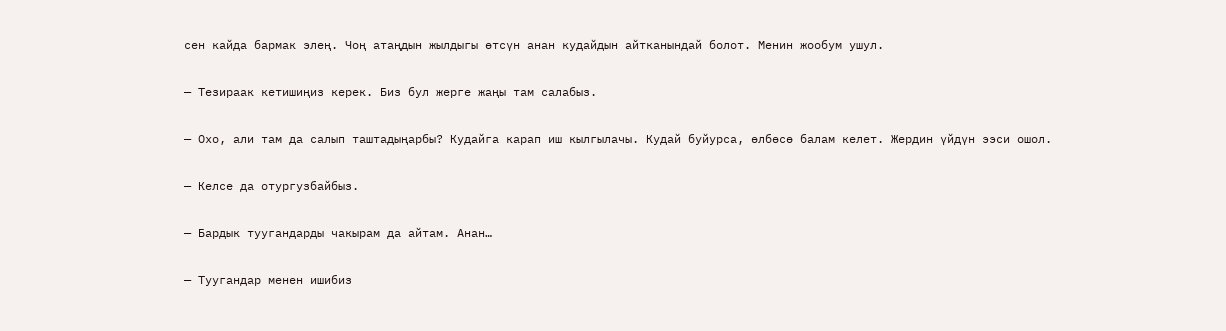сен кайда бармак элең. Чоң атаңдын жылдыгы өтсүн анан кудайдын айтканындай болот. Менин жообум ушул.

— Тезираак кетишиңиз керек. Биз бул жерге жаңы там салабыз.

— Охо, али там да салып таштадыңарбы? Кудайга карап иш кылгылачы. Кудай буйурса, өлбөсө балам келет. Жердин үйдүн ээси ошол.

— Келсе да отургузбайбыз.

— Бардык туугандарды чакырам да айтам. Анан…

— Туугандар менен ишибиз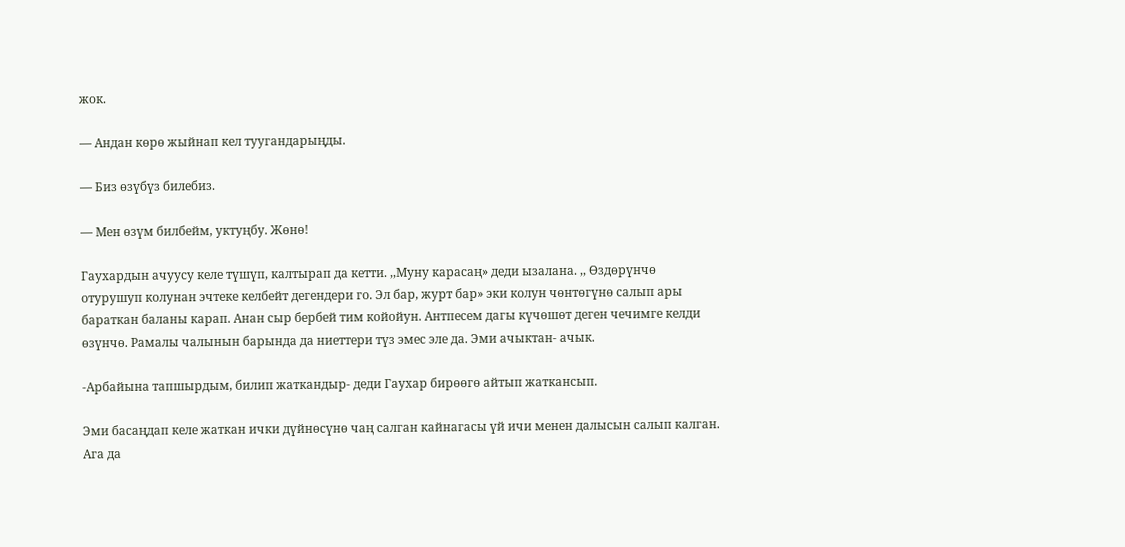жок.

— Андан көрө жыйнап кел туугандарыңды.

— Биз өзүбүз билебиз.

— Мен өзүм билбейм, уктуңбу. Жөнө!

Гаухардын ачуусу келе түшүп, калтырап да кетти. ,,Муну карасаң» деди ызалана. ,, Өздөрүнчө отурушуп колунан эчтеке келбейт дегендери го. Эл бар, журт бар» эки колун чөнтөгүнө салып ары бараткан баланы карап. Анан сыр бербей тим койойун. Антпесем дагы күчөшөт деген чечимге келди өзүнчө. Рамалы чалынын барында да ниеттери түз эмес эле да. Эми ачыктан- ачык.

-Арбайына тапшырдым, билип жаткандыр- деди Гаухар бирөөгө айтып жаткансып.

Эми басаңдап келе жаткан ички дүйнөсүнө чаң салган кайнагасы үй ичи менен далысын салып калган. Ага да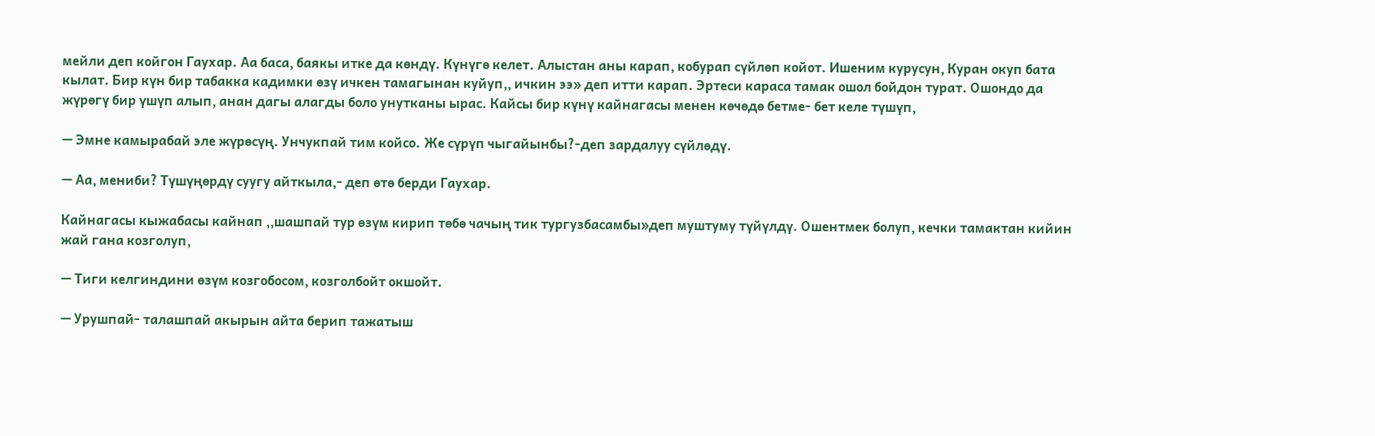мейли деп койгон Гаухар. Аа баса, баякы итке да көндү. Күнүгө келет. Алыстан аны карап, кобурап сүйлөп койот. Ишеним курусун, Куран окуп бата кылат. Бир күн бир табакка кадимки өзү ичкен тамагынан куйуп,, ичкин ээ» деп итти карап. Эртеси караса тамак ошол бойдон турат. Ошондо да жүрөгү бир үшүп алып, анан дагы алагды боло унутканы ырас. Кайсы бир күнү кайнагасы менен көчөдө бетме- бет келе түшүп,

— Эмне камырабай эле жүрөсүң. Унчукпай тим койсо. Же сүрүп чыгайынбы?-деп зардалуу сүйлөдү.

— Аа, мениби? Түшүңөрдү суугу айткыла,- деп өтө берди Гаухар.

Кайнагасы кыжабасы кайнап ,,шашпай тур өзүм кирип төбө чачың тик тургузбасамбы»деп муштуму түйүлдү. Ошентмек болуп, кечки тамактан кийин жай гана козголуп,

— Тиги келгиндини өзүм козгобосом, козголбойт окшойт.

— Урушпай- талашпай акырын айта берип тажатыш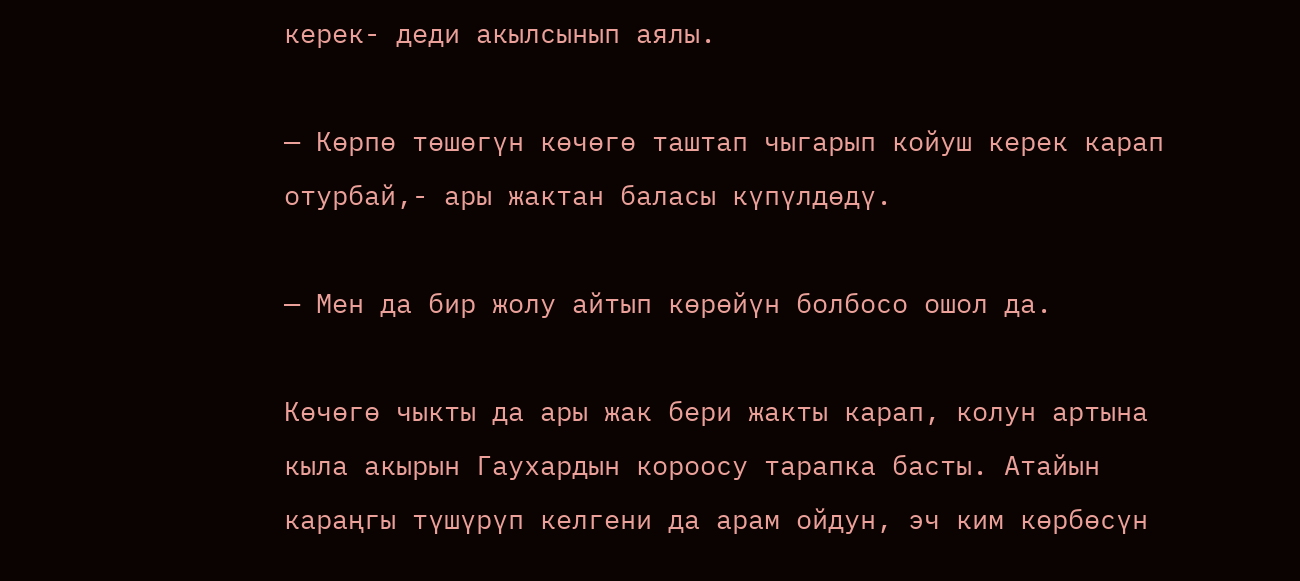керек- деди акылсынып аялы.

— Көрпө төшөгүн көчөгө таштап чыгарып койуш керек карап отурбай,- ары жактан баласы күпүлдөдү.

— Мен да бир жолу айтып көрөйүн болбосо ошол да.

Көчөгө чыкты да ары жак бери жакты карап, колун артына кыла акырын Гаухардын короосу тарапка басты. Атайын караңгы түшүрүп келгени да арам ойдун, эч ким көрбөсүн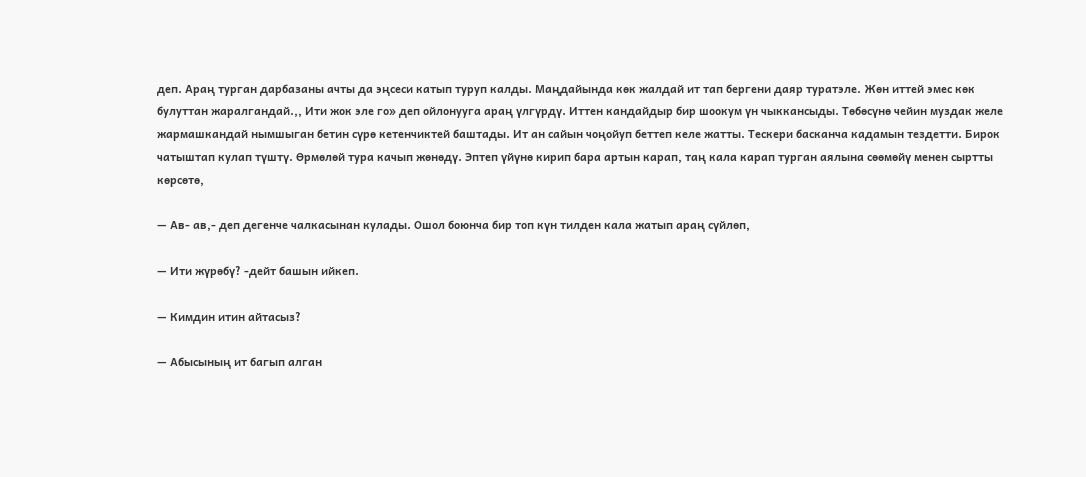деп. Араң турган дарбазаны ачты да эңсеси катып туруп калды. Маңдайында көк жалдай ит тап бергени даяр туратэле. Жөн иттей эмес көк булуттан жаралгандай.,, Ити жок эле го» деп ойлонууга араң үлгүрдү. Иттен кандайдыр бир шоокум үн чыккансыды. Төбөсүнө чейин муздак желе жармашкандай нымшыган бетин сүрө кетенчиктей баштады. Ит ан сайын чоңойуп беттеп келе жатты. Тескери басканча кадамын тездетти. Бирок чатыштап кулап түштү. Өрмөлөй тура качып жөнөдү. Эптеп үйүнө кирип бара артын карап, таң кала карап турган аялына сөөмөйү менен сыртты көрсөтө,

— Ав- ав,- деп дегенче чалкасынан кулады. Ошол боюнча бир топ күн тилден кала жатып араң сүйлөп,

— Ити жүрөбү? -дейт башын ийкеп.

— Кимдин итин айтасыз?

— Абысының ит багып алган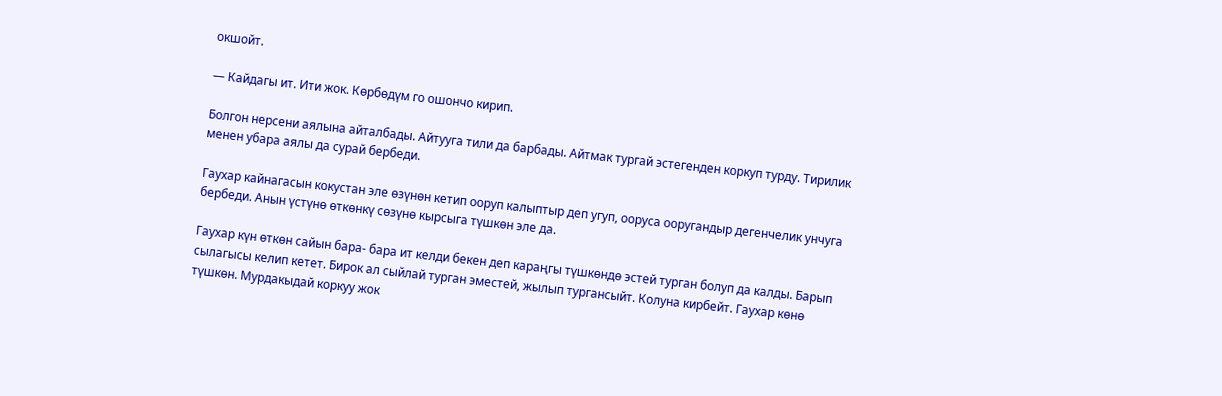окшойт.

— Кайдагы ит. Ити жок. Көрбөдүм го ошончо кирип.

Болгон нерсени аялына айталбады. Айтууга тили да барбады. Айтмак тургай эстегенден коркуп турду. Тирилик менен убара аялы да сурай бербеди.

Гаухар кайнагасын кокустан эле өзүнөн кетип ооруп калыптыр деп угуп, ооруса ооругандыр дегенчелик унчуга бербеди. Анын үстүнө өткөнкү сөзүнө кырсыга түшкөн эле да.

Гаухар күн өткөн сайын бара- бара ит келди бекен деп караңгы түшкөндө эстей турган болуп да калды. Барып сылагысы келип кетет. Бирок ал сыйлай турган эместей, жылып тургансыйт. Колуна кирбейт. Гаухар көнө түшкөн. Мурдакыдай коркуу жок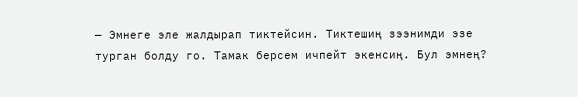— Эмнеге эле жалдырап тиктейсин. Тиктешиң зээнимди эзе турган болду го. Тамак берсем ичпейт экенсиң. Бул эмнең?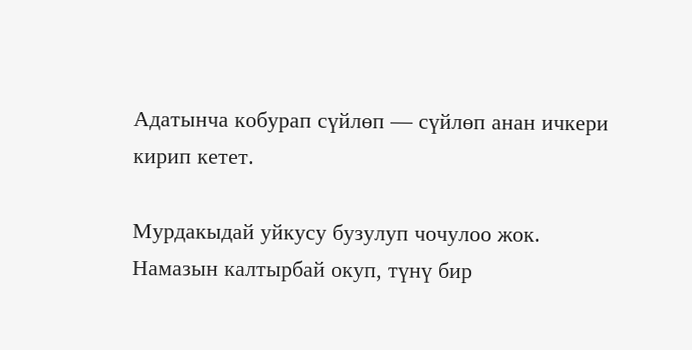Адатынча кобурап сүйлөп — сүйлөп анан ичкери кирип кетет.

Мурдакыдай уйкусу бузулуп чочулоо жок. Намазын калтырбай окуп, түнү бир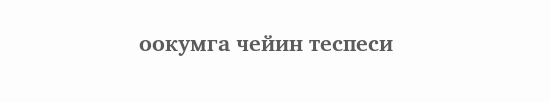оокумга чейин теспеси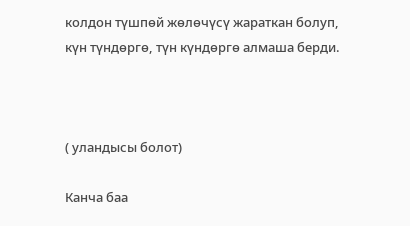колдон түшпөй жөлөчүсү жараткан болуп, күн түндөргө, түн күндөргө алмаша берди.



( уландысы болот)

Канча баа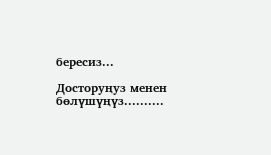бересиз...

Досторуңуз менен бөлүшүңүз..........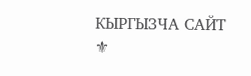КЫРГЫЗЧА САЙТ ⚜